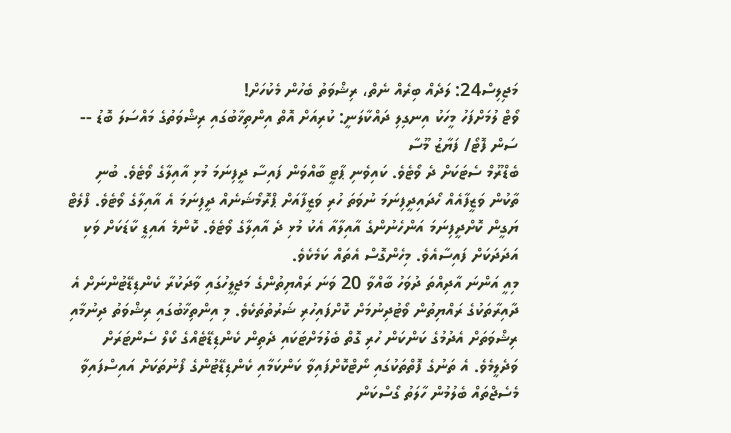މަޖިލިސް24: ލަދެއް ބިރެއް ނެތް، ރިޝްވަތު ބެހުން މެކުހަށް!
ވޯޓް ލުމަށްފަހު މީހަކު އިނގިލި ދައްކާލަނީ: ކުރިއަށް އޮތް އިންތިޚާބުގައި ރިޝްވަތުގެ މައްސަލަ ބޮޑު -- ސަން ފޮޓޯ/ ފަޔާޒު މޫސާ
ބެޑްރޫމް ސެޓަކަށް ދެ ވޯޓެވެ. ކައިވެނި ޕާޓީ ބާއްވަން ފައިސާ ދީފިނަމަ މުޅި އާއިލާގެ ވޯޓެވެ. ބުނި ތާކުން ވަޒީފާއެއް ހޯދައިދީފިނަމަ ނުވަތަ ހުރި ވަޒީފާއަށް ޕްރޮމޯޝަނެއް ދީފިނަމަ އެ އާއިލާގެ ވޯޓެވެ. ފްލެޓް ޔަގީން ކޮށްދީފިނަމަ އަންހެނުންގެ އާއިލާއާ އެކު މުޅި ދެ އާއިލާގެ ވޯޓެވެ. ކޮންމެ އައިޑީ ކާޑަކަށް ވަކި އަދަދަކަށް ފައިސާއެވެ. މިހެންގޮސް އެތައް ކަމެކެވެ.
މިއީ އަންނަ އާދިއްތަ ދުވަހު ބާއްވާ 20 ވަނަ ރައްޔިތުންގެ މަޖިލީހުގައި ވާދަކުރާ ކެންޑިޑޭޓުންނަށް އެ ދާއިރާތަކުގެ ރައްޔިތުން ވޯޓުދިނުމަށް ކޮށްފައިހުރި ޝަރުތުތަކެވެ. މި އިންތިޚާބުގައި ރިޝްވަތު ދިނުމާއި ރިޝްވަތަށް އެދުމުގެ ކަންކަން ހުރި ގޮތް ބެލުމަށްޓަކައި ދެތިން ކެންޑިޑޭޓެއްގެ ކޯލް ސެންޓަރަށް ވަދެލީމެވެ. އެ ތަނުގެ ފޮތްތަކުގައި ނޯޓްކޮށްފައިވާ ކަންކަމާއި ކެންޑިޑޭޓުންގެ ފޯނުތަކަށް އައިސްފައިވާ މެސެޖްތައް ބެލުމުން ހާލަތު ގޯސްކަން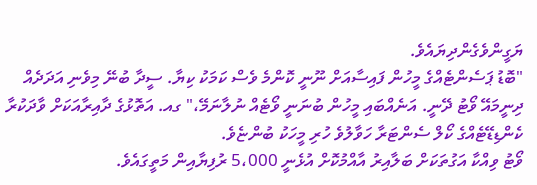ޔަގީންވެގެންދިޔައެވެ.
"ބޮޑު ޕަސެންޓެއްގެ މީހުން ފައިސާއަށް ނޫނީ ކޮންމެ ވެސް ކަމަކު ކިޔާ. ސީދާ ބުނޭ މިވެނި އަދަދެއް ދިނީމައޭ ވޯޓު ދޭނީ. އަނެއްބައި މީހުން ބުނަނީ ވޯޓެއް ނުލާނަމޭ،" ގއ. އަތޮޅުގެ ދާއިރާއަކަށް ވާދަކުރާ ކެންޑިޑޭޓެއްގެ ކޯލް ސެންޓަރާ ހަވާލުވެ ހުރި މީހަކު ބުންޏެވެ.
ވޯޓު ވިއްކާ އަގުތަކަށް ބަލާއިރު އާއްމުކޮށް އުޅެނީ 5،000 ރުފިޔާއިން މަތީގައެވެ.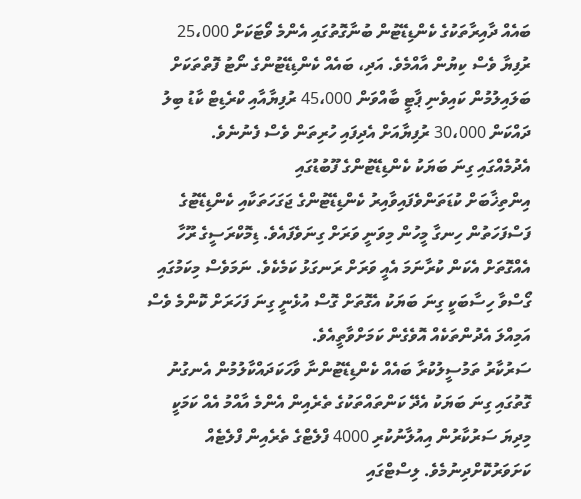ބައެއް ދާއިރާތަކުގެ ކެންޑިޑޭޓުން ބުނާގޮތުގައި އެންމެ ވޯޓަކަށް 25،000 ރުފިޔާ ވެސް ކިޔުން އާއްމެވެ. އަދި، ބައެއް ކެންޑިޑޭޓުންގެ ނޯޓު ފޮތްތަކަށް ބަލައިލުމުން ކައިވެނި ޕާޓީ ބާއްވަން 45،000 ރުފިޔާއާއި ކްރެޑިޓް ކާޑު ބިލު ދައްކަން 30،000 ރުފިޔާއަށް އެދިފައި ހުރިތަން ވެސް ފެނުނެވެ.
އެދުމެއްގައި ގިނަ ބަޔަކު ކެންޑިޑޭޓުންގެ ފޫބުޑުގައި
އިންތިޚާބަށް ކުޑަތަންވެފައިވާއިރު ކެންޑިޑޭޓުންގެ ޖަގަހަތަކާއި ކެންޑިޑޭޓުގެ ފަސްފަހަތުން ހިނގާ މީހުން މިވަނީ ވަރަށް ގިނަވެފައެވެ. ޑިމޮކްރަސީގެ ރޫހާ އެއްގޮތަށް އެކަން ކުރާނަމަ އެއީ ވަރަށް ރަނގަޅު ކަމެކެވެ. ނަމަވެސް މިކަމުގައި ގޯސްވާ ހިސާބަކީ ގިނަ ބަޔަކު އެގޮތަށް ގޮސް އުޅެނީ ގިނަ ފަހަރަށް ކޮންމެ ވެސް އަމިއްލަ އެދުންތަކެއް އޮވެގެން ކަމަށްވާތީއެވެ.
ސަރުކާރު ތަމުސީލުކުރާ ބައެއް ކެންޑިޑޭޓުންނާ ވާހަކަދައްކާލުމުން އެނގުނު ގޮތުގައި ގިނަ ބަޔަކު އެދޭ ކަންތައްތަކުގެ ތެރެއިން އެންމެ އާއްމު އެއް ކަމަކީ މިދިޔަ ސަރުކާރުން އިއުލާނުކުރި 4000 ފްލެޓްގެ ތެރެއިން ފްލެޓެއް ކަށަވަރުކޮށްދިނުމެވެ. ލިސްޓްގައި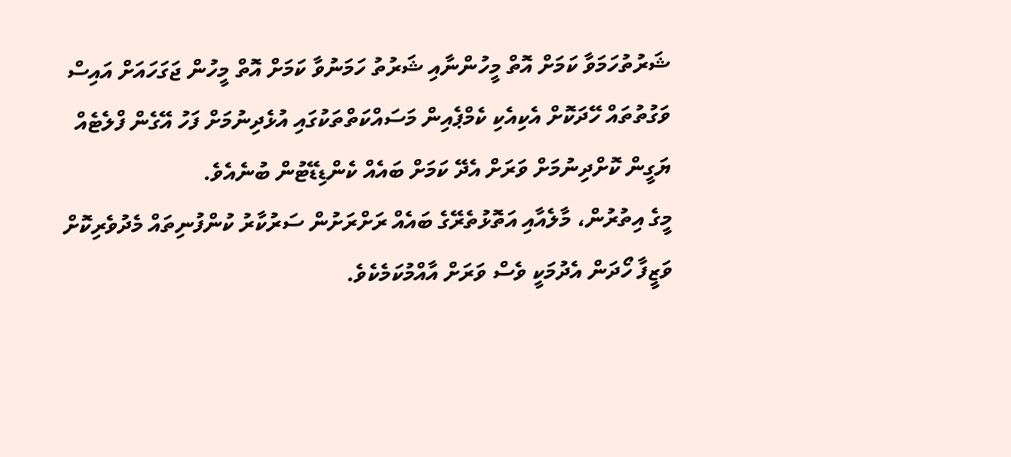ޝަރުތުހަމަވާ ކަމަށް އޮތް މީހުންނާއި ޝަރުތު ހަމަނުވާ ކަމަށް އޮތް މީހުން ޖަގަހައަށް އައިސް ވަގުތުތައް ހޭދަކޮށް އެކިއެކި ކެމްޕެއިން މަސައްކަތްތަކުގައި އުޅެދިނުމަށް ފަހު އޭގެން ފްލެޓެއް ޔަގީން ކޮށްދިނުމަށް ވަރަށް އެދޭ ކަމަށް ބައެއް ކެންޑިޑޭޓުން ބުނެއެވެ.
މީގެ އިތުރުން، މާލެއާއި އަތޮޅުތެރޭގެ ބައެއް ރަށްރަށުން ސަރުކާރު ކުންފުނިތައް މެދުވެރިކޮށް ވަޒީފާ ހޯދަން އެދުމަކީ ވެސް ވަރަށް އާއްމުކަމެކެވެ.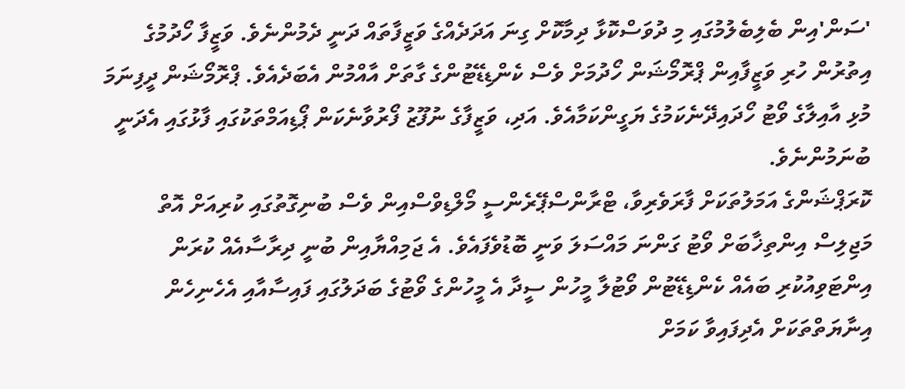'ސަން'އިން ބެލިބެލުމުގައި މި ދުވަސްކޮޅާ ދިމާކޮށް ގިނަ އަދަދެއްގެ ވަޒީފާތައް ދަނީ ދެމުންނެވެ. ވަޒީފާ ހޯދުމުގެ އިތުރުން ހުރި ވަޒީފާއިން ޕްރޮމޯޝަން ހޯދުމަށް ވެސް ކެންޑިޑޭޓުންގެ ގާތަށް އާއްމުން އެބަދެއެވެ. ޕްރޮމޯޝަން ދީފިނަމަ މުޅި އާއިލާގެ ވޯޓު ހޯދައިދޭނެކަމުގެ ޔަގީންކަމާއެވެ. އަދި، ވަޒީފާގެ ނުފޫޒު ފޯރުވާނެކަން ޕޯޑިއަމްތަކުގައި ފާޅުގައި އެދަނީ ބުނަމުންނެވެ.
ކޮރަޕްޝަންގެ އަމަލުތަކަށް ފާރަވެރިވާ، ޓްރާންސްޕޭރެންސީ މޯލްޑިވްސްއިން ވެސް ބުނިގޮތުގައި ކުރިއަށް އޮތް މަޖިލިސް އިންތިޚާބަށް ވޯޓު ގަންނަ މައްސަލަ ވަނީ ބޮޑުވެފައެވެ. އެ ޖަމިއްޔާއިން ބުނީ ދިރާސާއެއް ކުރަން އިންޓަވިއުކުރި ބައެއް ކެންޑިޑޭޓުން ވޯޓުލާ މީހުން ސީދާ އެ މީހުންގެ ވޯޓުގެ ބަދަލުގައި ފައިސާއާއި އެހެނިހެން އިނާޔަތްތަކަށް އެދިފައިވާ ކަމަށް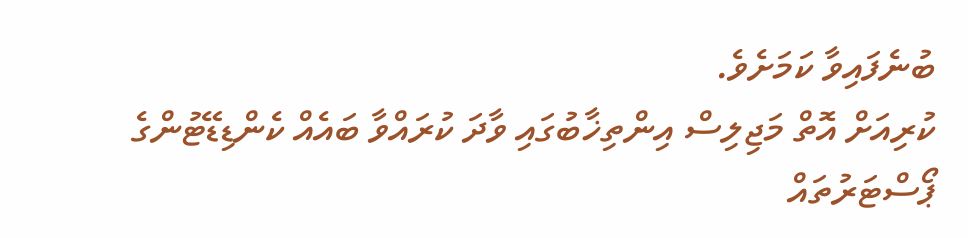ބުނެފައިވާ ކަމަށެވެ.
ކުރިއަށް އޮތް މަޖިލިސް އިންތިޚާބުގައި ވާދަ ކުރައްވާ ބައެއް ކެންޑިޑޭޓުންގެ ޕޯސްޓަރުތައް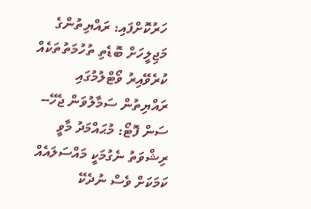ހަރުކޮށްފައި: ރައްޔިތުންގެ މަޖިލީހަށް ބޮޑެތި ތުހުމަތުތަކެއް ކުރެވޭއިރު ވޯޓްލުމުގައި ރައްޔިތުން ސަމާލުވަން ޖެހޭ-- ސަން ފޮޓޯ: މުޙައްމަދު މާވީ
ރިޝްވަތު ނެގުމަކީ މައްސަލައެއް ކަމަކަށް ވެސް ނުދެކޭ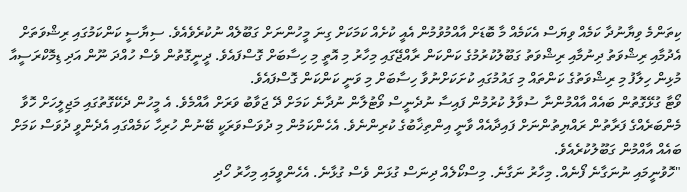ކިތަންމެ ވިޔާނުދާ ކަމެއް ވިޔަސް އެކަމެއް މާ ބޮޑަށް އާއްމުވުމުން އެއީ ކުށެއް ކަމަކަށް ގިނަ މީހުންނަށް ގަބޫލެއް ނުކުރެވެއެވެ. ސިޔާސީ ކަންކަމުގައި ރިޝްވަތަށް އެދުމާއި ރިޝްވަތު ދިނުމާއި ރިޝްވަތު ގަބޫލުކުރުމުގެ ކަންކަން ރާއްޖޭގައި މިހާރު މި އޮތީ މި ހިސާބަށް ގޮސްފައެވެ. ދީނީގޮތުން ވެސް ހުއްދަ ނޫން އަދި ޑިމޮކްރަސީއާ މުޅިން ހިލާފު މި ރިޝްވަތުގެ ކަންތައް މި ގައުމުގައި ކުށަކަށްނުވާ ހިސާބަށް މި ވަނީ ކަންކަން ގޮސްފައެވެ.
ވޯޓާ ގުޅޭގޮތުން ބައެއް އާއްމުންނާ ސުވާލު ކުރުމުން ފައިސާ ނުދެނީސް ވޯޓުލާން ނުދާނެ ކަމަށް ދޭ ޖަވާބު ވަރަށް އާއްމެވެ. އެ މީހުން ދެކޭގޮތުގައި މަޖިލީހަށް ހޮވާ މެންބަރެއްގެ ފަރާތުން ރައްޔިތުންނަށް ފައިދާއެއް ވާނީ އިންތިޚާބުގެ ކުރިންނެވެ. އެހެންކަމުން މި ދުވަސްވަރަކީ ބޭނުން ހުރިހާ ކަމެއްގައި އެދެންވީ ދުވަސް ކަމަށް ބައެއް އާއްމުން ގަބޫލުކުރެއެވެ.
"ހޮވުނީމައި ނުނަގާނެ ފޯނެއް. މިހާރު ނަގާނެ. މިސްކޯލެއް ދިނަސް ގުޅަން ވެސް ގުޅާނެ. އެހެންވީމައި މިހާރު ހޯދި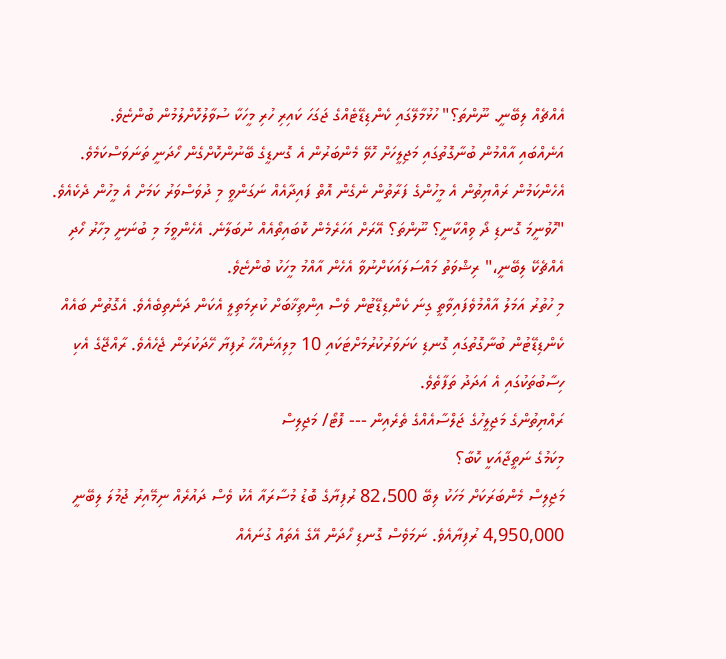އެއްޗެއް ލިބޭނީ. ނޫންތަ؟" ހުޅުމާލޭގައި ކެންޑިޑޭޓެއްގެ ޖަގަހަ ކައިރި ހުރި މީހަކާ ސުވާލުކޮށްލުމުން ބުންޏެވެ.
އަނެއްބައި އާއްމުން ބުނާގޮތުގައި މަޖިލީހަށް ހޮވޭ މެންބަރުން އެ ގޮނޑީގެ ބޭނުންކޮށްގެން ހޯދަނީ ތަނަވަސްކަމެވެ. އެހެންކަމުން ރައްޔިތުން އެ މީހުންގެ ފަރާތުން ނެގެން އޮތް ފައިދާއެއް ނަގަންވީ މި ދުވަސްވަރު ކަމަށް އެ މީހުން ދެކެއެވެ.
"ހޮވުނީމަ ގޮނޑި ދޯ ވިއްކާނީ؟ ނޫންތަ؟ އޭރަށް އަހަރެމެން ކޮބައިތޯއެއް ނުބަލާނެ. އެހެންވީމަ މި ބުނަނީ މިހާރު ހޯދި އެއްޗެކޭ ލިބޭނީ،" ރިޝްވަތު މައްސަލައަކަށްނުވާ އެހެން އާއްމު މީހަކު ބުންޏެވެ.
މި ހުތުރު އަމަލު އާއްމުވެފައިވާތީ ގިނަ ކެންޑިޑޭޓުން ވެސް އިންތިޚާބަށް ކުރިމަތިލީ އެކަން ދަނެތިބެއެވެ. އެގޮތުން ބައެއް ކެންޑިޑޭޓުން ބުނާގޮތުގައި ގޮނޑި ކަށަވަރުކުރުމަށްޓަކައި 10 މިލިއަނެއްހާ ރުފިޔާ ހޭދަކުރަން ޖެހެއެވެ. ރާއްޖޭގެ އެކި ހިސާބުތަކުގައި އެ އަދަދު ތަފާތެވެ.
ރައްޔިތުންގެ މަޖިލީހުގެ ޖަލްސާއެއްގެ ތެރެއިން --- ފޮޓޯ/ މަޖިލިސް
މިކަމުގެ ނަތީޖާއަކީ ކޮބާ؟
މަޖިލިސް މެންބަރަކަށް މަހަކު ލިބޭ 82،500 ރުފިޔާގެ ބޮޑު މުސާރައާ އެކު ވެސް ދައުރެއް ނިމޭއިރު ޖުމުލަ ލިބޭނީ 4,950,000 ރުފިޔާއެވެ. ނަމަވެސް ގޮނޑި ހޯދަން އޭގެ އެތައް ގުނައެއް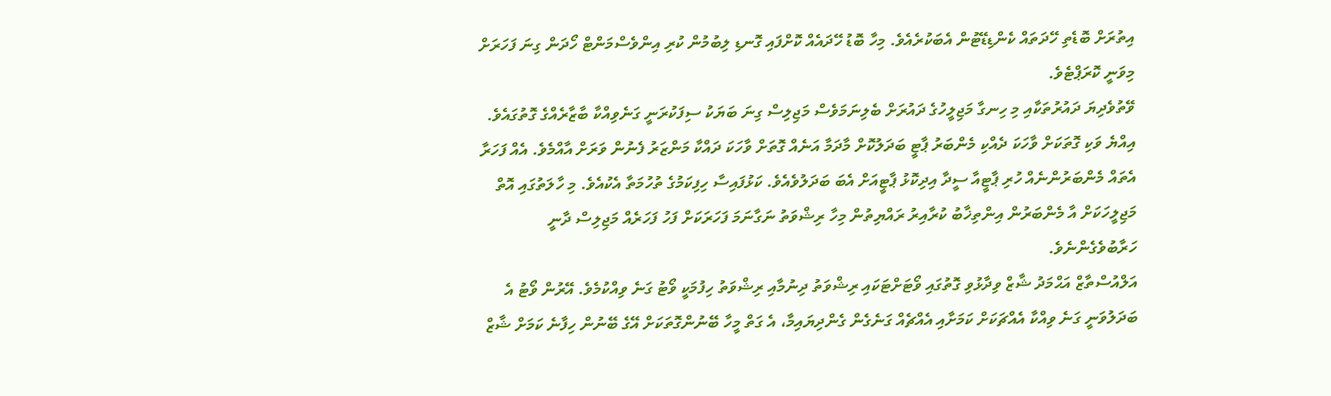އިތުރަށް ބޮޑެތި ހޭދަތައް ކެންޑިޑޭޓުން އެބަކުރެއެވެ. މިހާ ބޮޑު ހޭދައެއް ކޮށްފައި ގޮނޑި ލިބުމުން ކުރި އިންވެސްމަންޓް ހޯދަން ގިނަ ފަހަރަށް މިވަނީ ކޮރަޕްޓެވެ.
ވޭތުވެދިޔަ ދައުރުތަކާއި މި ހިނގާ މަޖިލީހުގެ ދައުރަށް ބެލިނަމަވެސް މަޖިލިސް ގިނަ ބަޔަކު ސިފަކުރަނީ ގަނެވިއްކާ ބާޒާރެއްގެ ގޮތުގައެވެ. އިއްޔެ ވަކި ގޮތަކަށް ވާހަކަ ދެއްކި މެންބަރު ޕާޓީ ބަދަލުކޮށް މާދަމާ އަނެއް ގޮތަށް ވާހަކަ ދައްކާ މަންޒަރު ފެނުން ވަރަށް އާއްމެވެ. އެއް ފަހަރާ އެތައް މެންބަރުންނެއް ހުރި ޕާޓީއާ ސީދާ އިދިކޮޅު ޕާޓީއަށް އެބަ ބަދަލުވެއެވެ. ކަޅުފައިސާ ހިފިކަމުގެ ތުހުމަތާ އެކުއެވެ. މި ހާލަތުގައި އޮތް މަޖިލީހަކަށް އާ މެންބަރުން އިންތިޚާބު ކުރާއިރު ރައްޔިތުން މިހާ ރިޝްވަތު ނަގާނަމަ ފަހަރަކަށް ފަހު ފަހަރެއް މަޖިލިސް ދާނީ ހަރާބުވެގެންނެވެ.
އަލްއުސްތާޒް އަޙްމަދު ޝާޒް ވިދާޅުވި ގޮތުގައި ވޯޓަށްޓަކައި ރިޝްވަތު ދިނުމާއި ރިޝްވަތު ހިފުމަކީ ވޯޓު ގަނެ ވިއްކުމެވެ. އޭރުން ވޯޓު އެ ބަދަލުވަނީ ގަނެ ވިއްކާ އެއްޗަކަށް ކަމަށާއި އެއްޗެއް ގަނެގެން ގެންދިޔައިމާ، އެ ގަތް މީހާ ބޭނުންގޮތަކަށް އޭގެ ބޭނުން ހިފާނެ ކަމަށް ޝާޒް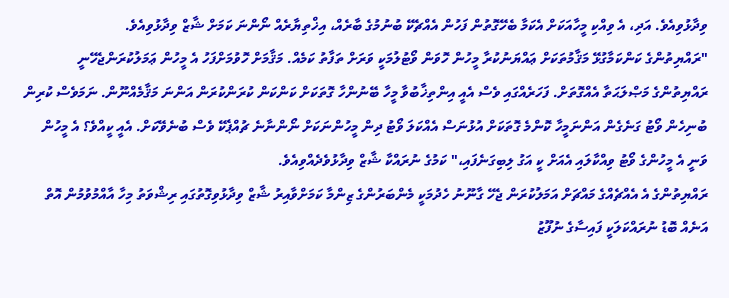ވިދާޅުވިއެވެ. އަދި، އެ ވިއްކި މީހާއަކަށް އެކަމާ ބެހޭގޮތުން ފަހުން އެއްޗެކޭ ބުނުމުގެ ބާރެއް، އިޚްތިޔާރެއް ނޯންނަ ކަމަށް ޝާޒް ވިދާޅުވިއެވެ.
"ރައްޔިތުންގެ ކަންކަމާގުޅޭ މަޤާމުތަކަށް ޢައްޔަނުކުރާ މީހުން ހޮވަން ވޯޓުލުމަކީ ވަރަށް ތަފާތު ކަމެއް. މަޤާމަށް ހޮވުމަށްފަހު އެ މީހުން ޢަމަލުކުރަންޖެހޭނީ ރައްޔިތުންގެ މަޞްލަޙަތާ އެއްގޮތަށް. ފަހަރެއްގައި ވެސް އެއީ އިންތިޚާބުވާ މީހާ ބޭނުންހާ ގޮތަކަށް ކަންކަން ކުރަންކުރަން އަންނަ މަޤާމެއްނޫން. ނަމަވެސް ކުރިން ބުނިހެން ވޯޓު ގަނެގެން އަންނަމީހާ ކޮންމެ ގޮތަކަށް އުޅުނަސް އެއްކަލަ ވޯޓު ދިން މީހުންނަކަށް ނޯންނާނެ ޗުއްޕެކޭ ވެސް ބުނެވޭކަށް. އެއީ ކީއްވެ؟ އެ މީހުން ވަނީ އެ މީހުންގެ ވޯޓު ވިއްކާލައި އެއަށް ކީ އަގު ލިބިގަނެފައި،" ކަމުގެ ނުރައްކާ ޝާޒް ވިދާޅުވެދެއްވިއެވެ.
ރައްޔިތުންގެ އެ އެއްޗެއްގެ މައްޗަށް އަމަލުކުރަން ޖެހޭ ގާނޫނު ހެދުމަކީ މެންބަރުންގެ ޒިންމާ ކަމަށްވާއިރު ޝާޒް ވިދާޅުވިގޮތުގައި ރިޝްވަތު މިހާ އާއްމުވުމުން އޮތް އަނެއް ބޮޑު ނުރައްކަލަކީ ފައިސާގެ ނުފޫޒު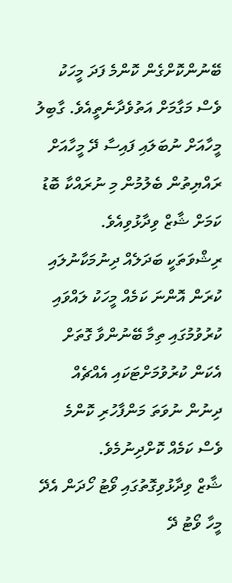ބޭނުންކޮށްގެން ކޮންމެ ފަދަ މީހަކު ވެސް މަގާމަށް އަތުވެދާނެތީއެވެ. ގާބިލު މީހާއަށް ނުބަލައި ފައިސާ ދޭ މީހާއަށް ރައްޔިތުން ބެލުމުން މި ނުރައްކާ ބޮޑު ކަމަށް ޝާޒް ވިދާޅުވިއެވެ.
ރިޝްވަތަކީ ބަދަލެއް ދިނުމަކާނުލައި ކުރަން އޮންނަ ކަމެއް މީހަކު ލައްވައި ކުރުވުމުގައި ތިމާ ބޭނުންވާ ގޮތަށް އެކަން ކުރުވުމަށްޓަކައި އެއްޗެއް ދިނުން ނުވަތަ މަންފާހުރި ކޮންމެ ވެސް ކަމެއް ކޮށްދިނުމެވެ.
ޝާޒް ވިދާޅުވިގޮތުގައި ވޯޓު ހޯދަން އެދޭ މީހާ ވޯޓު ދޭ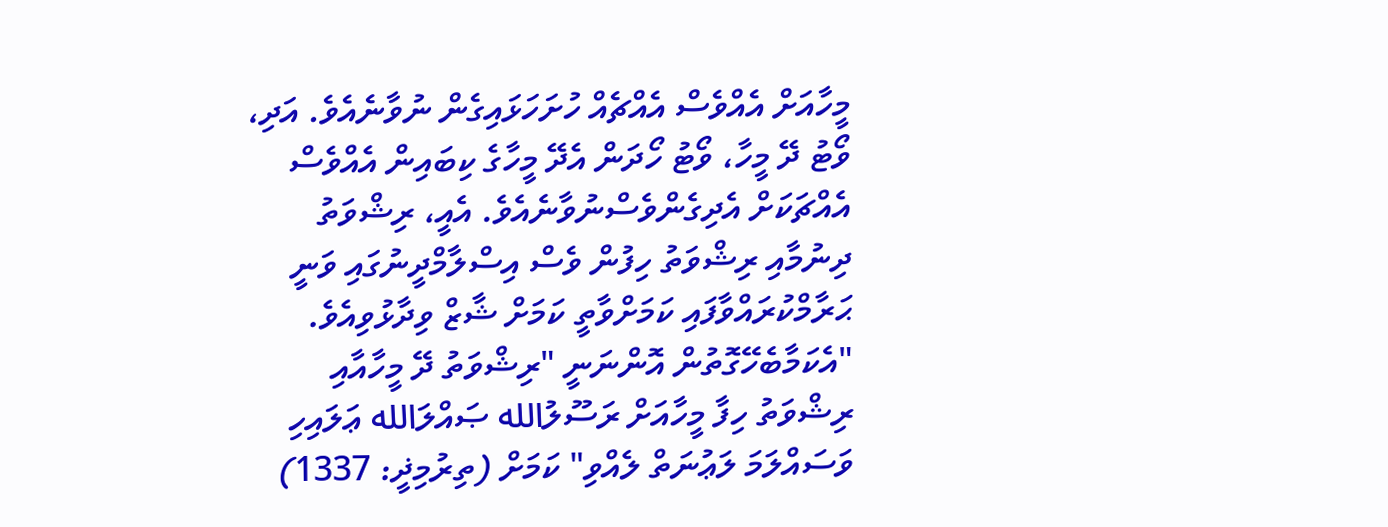މީހާއަށް އެއްވެސް އެއްޗެއް ހުށަހަޅައިގެން ނުވާނެއެވެ. އަދި، ވޯޓު ދޭ މީހާ، ވޯޓު ހޯދަން އެދޭ މީހާގެ ކިބައިން އެއްވެސް އެއްޗަކަށް އެދިގެންވެސްނުވާނެއެވެ. އެއީ، ރިޝްވަތު ދިނުމާއި ރިޝްވަތު ހިފުން ވެސް އިސްލާމްދީނުގައި ވަނީ ޙަރާމްކުރައްވާފައި ކަމަށްވާތީ ކަމަށް ޝާޒް ވިދާޅުވިއެވެ.
"އެކަމާބެހޭގޮތުން އޮންނަނީ "ރިޝްވަތު ދޭ މީހާއާއި ރިޝްވަތު ހިފާ މީހާއަށް ރަސޫލުالله ޞައްލަالله ޢަލައިހި ވަސައްލަމަ ލަޢުނަތް ލެއްވި" ކަމަށް (ތިރުމިޛީ: 1337)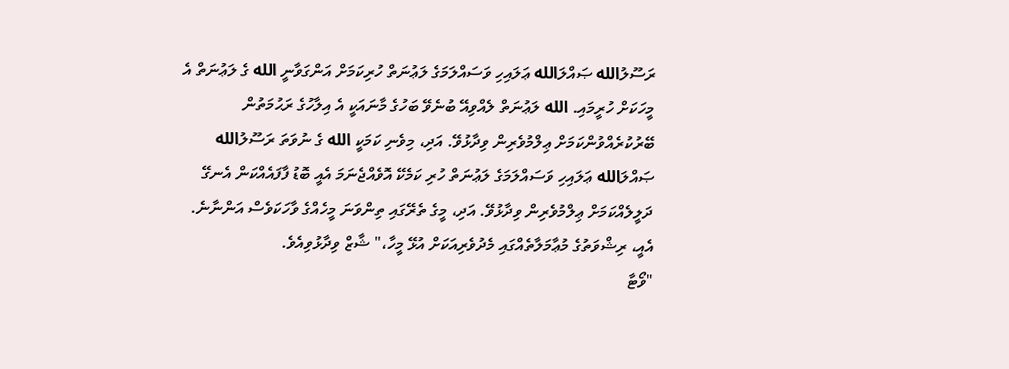ރަސޫލުالله ޞައްލަالله ޢަލައިހި ވަސައްލަމަގެ ލަޢުނަތް ހުރިކަމަށް އަންގަވާނީ الله ގެ ލަޢުނަތް އެ މީހަކަށް ހުރީމައި. الله ލަޢުނަތް ލެއްވިއޭ ބުނެވޭ ބަހުގެ މާނައަކީ އެ އިލާހުގެ ރަޙުމަތުން ބޭރުކުރެއްވުންކަމަށް ޢިލްމުވެރިން ވިދާޅުވޭ. އަދި، މިވެނި ކަމަކީ الله ގެ ނުވަތަ ރަސޫލުالله ޞައްލަالله ޢަލައިހި ވަސައްލަމަގެ ލަޢުނަތް ހުރި ކަމެކޭ އޮވެއްޖެނަމަ އެއީ ބޮޑު ފާފައެއްކަން އެނގޭ ދަލީލެއްކަމަށް ޢިލްމުވެރިން ވިދާޅުވޭ. އަދި، މީގެ ތެރޭގައި ތިންވަނަ މީހެއްގެ ވާހަކަވެސް އަންނާނެ. އެއީ، ރިޝްވަތުގެ މުޢާމަލާތެއްގައި މެދުވެރިއަކަށް އުޅޭ މީހާ،" ޝާޒް ވިދާޅުވިއެވެ.
"ވޯޓާ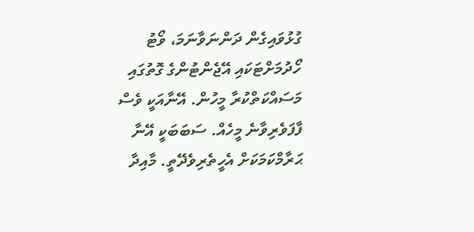ގުޅުވައިގެން ދަންނަވާނަމަ، ވޯޓު ހޯދުމަށްޓަކައި އޭޖެންޓުންގެ ގޮތުގައި މަސައްކަތްކުރާ މީހުން. އޭނާއަކީ ވެސް ފާފަވެރިވާނެ މީހެއް. ސަބަބަކީ އޭނާ ޙަރާމްކަމަކަށް އެހީތެރިވެދޭތީ. މާއިދާ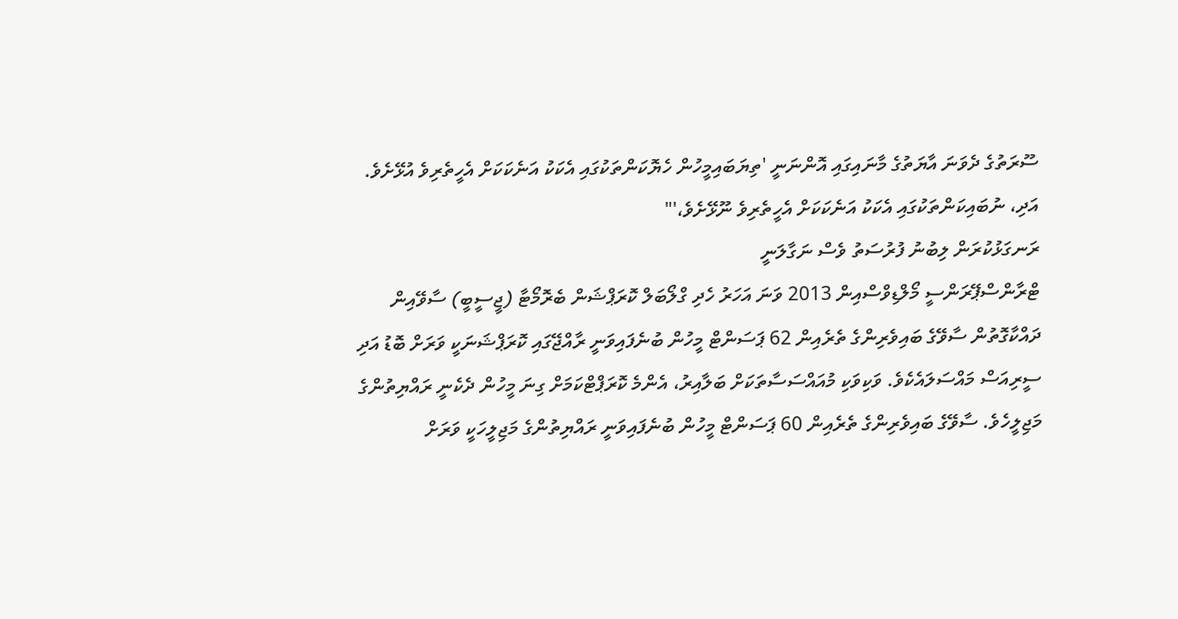ސޫރަތުގެ ދެވަނަ އާޔަތުގެ މާނައިގައި އޮންނަނީ 'ތިޔަބައިމީހުން ހެޔޮކަންތަކުގައި އެކަކު އަނެކަކަށް އެހީތެރިވެ އުޅޭށެވެ. އަދި، ނުބައިކަންތަކުގައި އެކަކު އަނެކަކަށް އެހީތެރިވެ ނޫޅޭށެވެ،'"
ރަނގަޅުކުރަން ލިބުނު ފުރުސަތު ވެސް ނަގާލަނީ
ޓްރާންސްޕޭރަންސީ މޯލްޑިވްސްއިން 2013 ވަނަ އަހަރު ހެދި ގްލޯބަލް ކޮރަޕްޝަން ބެރޮމޯޓާ (ޖީސީބީ) ސާވޭއިން ދައްކާގޮތުން ސާވޭގެ ބައިވެރިންގެ ތެރެއިން 62 ޕަސަންޓް މީހުން ބުނެފައިވަނީ ރާއްޖޭގައި ކޮރަޕްޝަނަކީ ވަރަށް ބޮޑު އަދި ސީރިއަސް މައްސަލައެކެވެ. ވަކިވަކި މުއައްސަސާތަކަށް ބަލާއިރު، އެންމެ ކޮރަޕްޓްކަމަށް ގިނަ މީހުން ދެކެނީ ރައްޔިތުންގެ މަޖިލީހެވެ. ސާވޭގެ ބައިވެރިންގެ ތެރެއިން 60 ޕަސަންޓް މީހުން ބުނެފައިވަނީ ރައްޔިތުންގެ މަޖިލީހަކީ ވަރަށް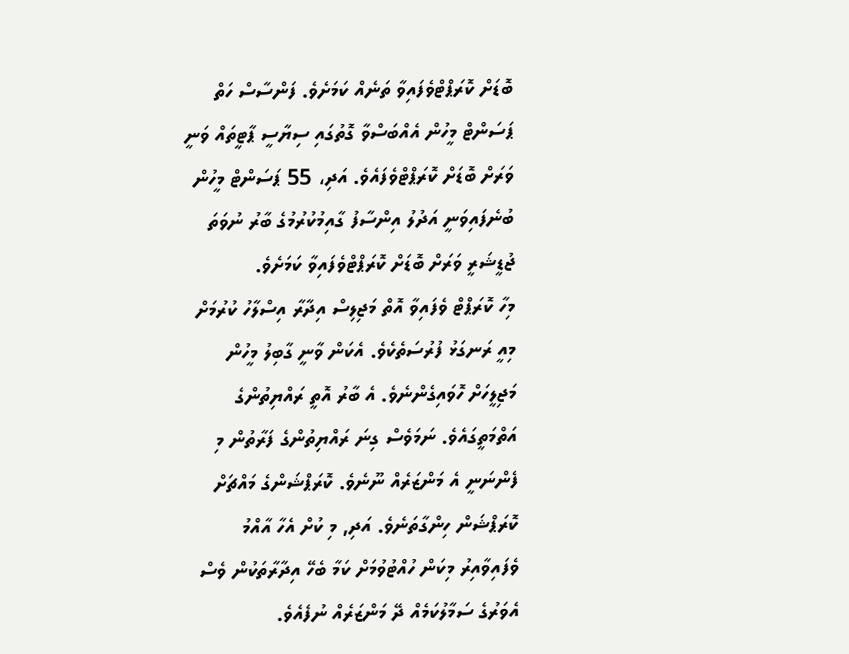ބޮޑަށް ކޮރަޕްޓްވެފައިވާ ތަނެއް ކަމަށެވެ. ފަންސާސް ހަތް ޕަސަންޓް މީހުން އެއްބަސްވާ ގޮތުގައި ސިޔާސީ ޕާޓީތައް ވަނީ ވަރަށް ބޮޑަށް ކޮރަޕްޓްވެފައެވެ. އަދި، 55 ޕަސަންޓް މީހުން ބުނެފައިވަނީ އަދުލު އިންސާފު ގާއިމުކުރުމުގެ ބާރު ނުވަތަ ޖުޑީޝަރީ ވަރަށް ބޮޑަށް ކޮރަޕްޓްވެފައިވާ ކަމަށެވެ.
މިހާ ކޮރަޕްޓް ވެފައިވާ އޮތް މަޖިލިސް އިދާރާ އިސްލާހު ކުރުމަށް މިއީ ރަނގަޅު ފުރުސަތެކެވެ. އެކަން ވާނީ ގާބިލު މީހުން މަޖިލީހަށް ހޮވައިގެންނެވެ. އެ ބާރު އޮތީ ރައްޔިތުންގެ އަތްމަތީގައެވެ. ނަމަވެސް ގިނަ ރައްޔިތުންގެ ފަރާތުން މި ފެންނަނީ އެ މަންޒަރެއް ނޫނެވެ. ކޮރަޕްޝަންގެ މައްޗަށް ކޮރަޕްޝަން ހިންގާތަނެވެ. އަދި, މި ކުށް އެހާ އާއްމު ވެފައިވާއިރު މިކަން ހުއްޓުވުމަށް ކަމާ ބެހޭ އިދާރާތަކުން ވެސް އެވަރުގެ ސަމާލުކަމެއް ދޭ މަންޒަރެއް ނުފެއެވެ.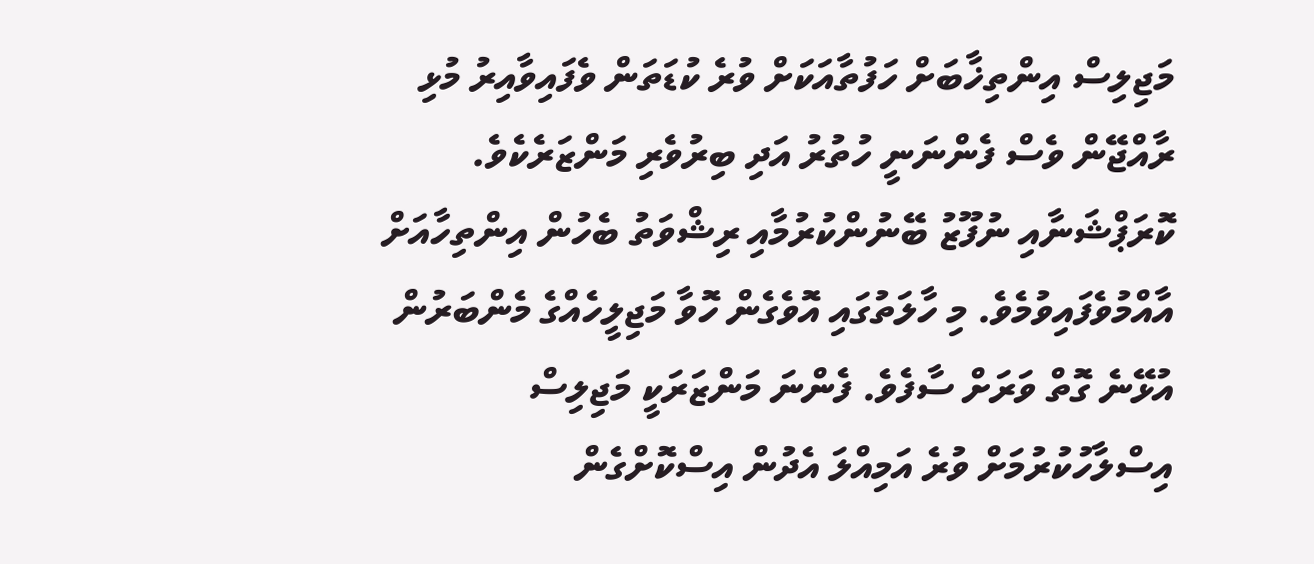މަޖިލިސް އިންތިޚާބަށް ހަފުތާއަކަށް ވުރެ ކުޑަތަން ވެފައިވާއިރު މުޅި ރާއްޖޭން ވެސް ފެންނަނީ ހުތުރު އަދި ބިރުވެރި މަންޒަރެކެވެ. ކޮރަޕްޝަނާއި ނުފޫޒު ބޭނުންކުރުމާއި ރިޝްވަތު ބެހުން އިންތިހާއަށް އާއްމުވެފައިވުމެވެ. މި ހާލަތުގައި އޮވެގެން ހޮވާ މަޖިލީހެއްގެ މެންބަރުން އުޅޭނެ ގޮތް ވަރަށް ސާފެވެ. ފެންނަ މަންޒަރަކީ މަޖިލިސް އިސްލާހުކުރުމަށް ވުރެ އަމިއްލަ އެދުން އިސްކޮށްގެން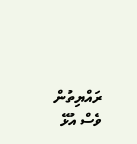ރައްޔިތުން ވެސް އުޅޭ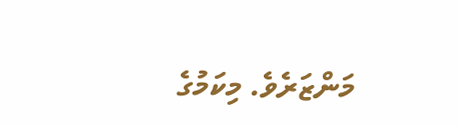މަންޒަރެވެ. މިކަމުގެ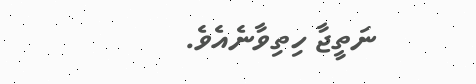ނަތީޖާ ހިތިވާނެއެވެ.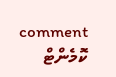comment ކޮމެންޓް